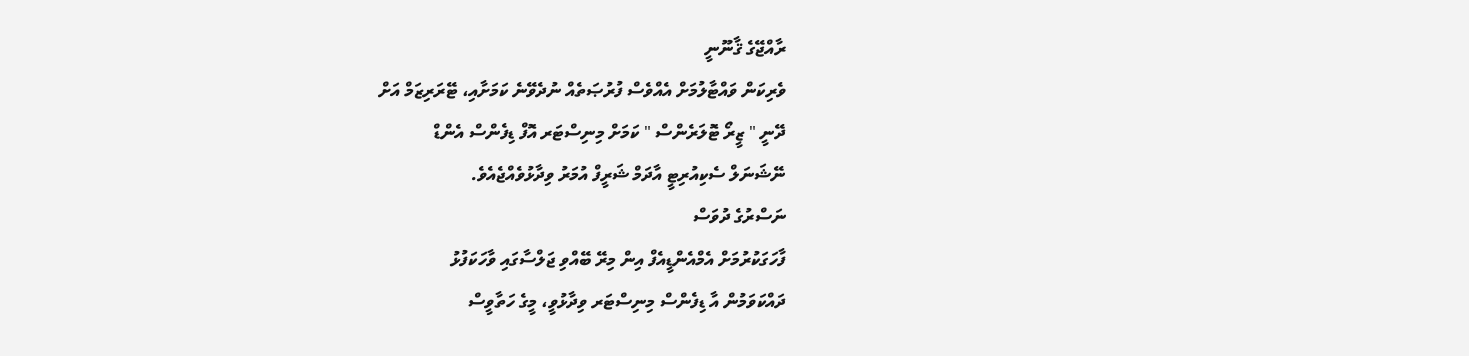ރާއްޖޭގެ ޤާނޫނީ
ވެރިކަން ވައްޓާލުމަށް އެއްވެސް ފުރުޞަތެއް ނުދެވޭނެ ކަމަށާއި، ޓޭރަރިޒަމް އަށް
ދޭނީ " ޒީރޯ ޓޮލަރެންސް " ކަމަށް މިނިސްޓަރ އޮފް ޑިފެންސް އެންޑް
ނޭޝަނަލް ސެކިއުރިޓީ އާދަމް ޝަރީފް އުމަރު ވިދާޅުވެއްޖެއެވެ.
ނަސްރުގެ ދުވަސް
ފާހަގަކުރުމަށް އެމްއެންޑީއެފް އިން މިރޭ ބޭއްވި ޖަލްސާގައި ވާހަކަފުޅު
ދައްކަވަމުން އާ ޑިފެންސް މިނިސްޓަރ ވިދާޅުވީ، މީގެ ހަތާވީސް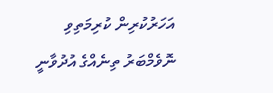އަހަރުކުރިން ކުރިމަތިވި
ނޮވެމްބަރު ތިނެއްގެ އުދުވާނީ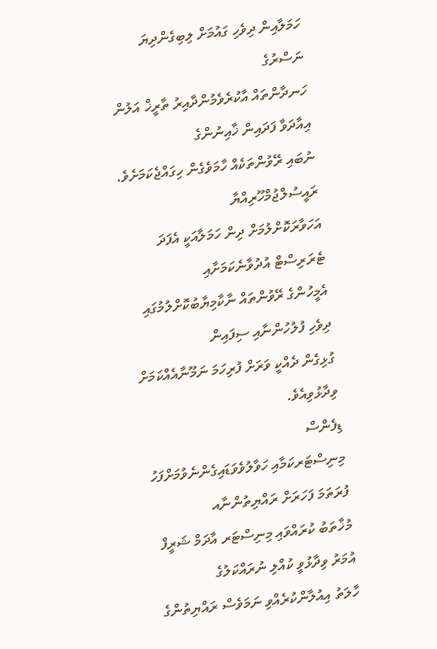ހަމަލާއިން ދިވެހި ގައުމަށް ލިބިގެންދިޔަ ނަސްރުގެ
ހަނދާންތައް އާކުރެވެމުންދާއިރު ތާރީޚް އަލުން އިއާދަވާ ފަދައިން ޚާއިނުންގެ
ނުބައި ރޭވުންތަކެއް ހާމަވެގެން ހިގައްޖެކަމަށެވެ. ރައީސުލްޖުމްހޫރިއްޔާ
އަހަވާރަކޮށްލުމަށް ދިން ހަމަލާއަކީ އެފަދަ ޓެރަރިސްޓް އުދުވާނެކަމަށާއި
އެމީހުންގެ ރޭވުންތައް ނާކާމިޔާބުކޮށްލުމުގައި ދިވެހި ފުލުހުންނާއި ސިފައިން
ގުޅިގެން ދެއްކީ ވަރަށް ފުރިހަމަ ނަމޫނާއެއްކަމަށް ވިދާޅުވިއެވެ.
ޑިފެންސް
މިނިސްޓަރކަމާއި ހަވާލުވެވަޑައިގެންނެވުމަށްފަހު ފުރަތަމަ ފަހަރަށް ރައްޔިތުންނާއ
މުޚާތަބު ކުރައްވައި މިނިސްޓަރ އާދަމް ޝަރީފް އުމަރު ވިދާޅުވީ ކުއްލި ނުރައްކަލުގެ
ހާލަތު އިއުލާންކުރެއްވި ނަމަވެސް ރައްޔިތުންގެ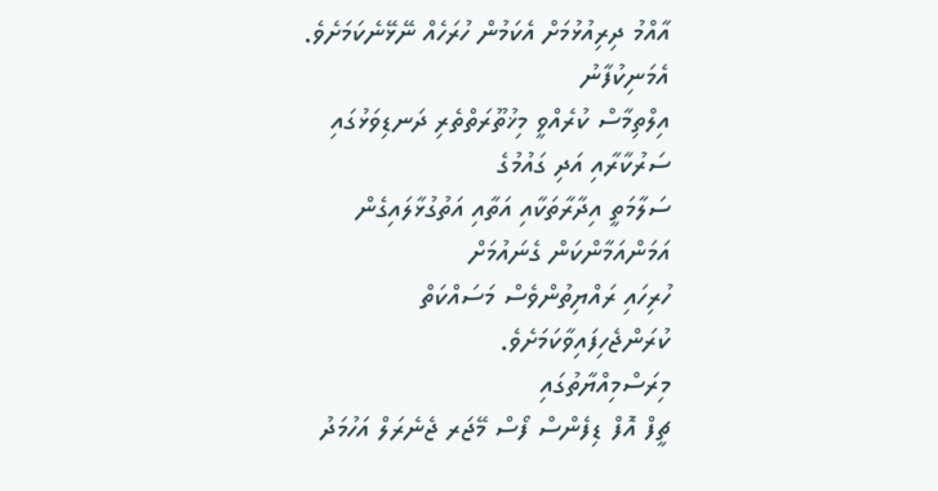އާއްމު ދިރިއުޅުމަށް އެކަމުން ހުރަހެއް ނޭޅޭނެކަމަށެވެ.
އެމަނިކުފާނު
އިލްތިމާސް ކުރެއްވީ މިޚުތޫރަތްތެރި ދަނޑިވަޅުގައި ސަރުކާރާއި އަދި ގައުމުގެ
ސަލާމަތީ އިދާރާތަކާއި އަތާއި އަތުގުޅާލައިގެން އަމަންއަމާންކަން ގެނައުމަށް
ހުރިހައި ރައްޔިތުންވެސް މަސައްކަތް ކުރަންޖެހިފައިވާކަމަށެވެ.
މިރަސްމިއްޔާތުގައި
ޗީފް އޮފް ޑިފެންސް ފޯސް މޭޖަރ ޖެނެރަލް އަހުމަދު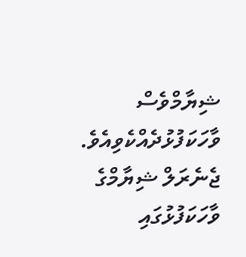ޝިޔާމްވެސް ވާހަކަފުޅުދެއްކެވިއެވެ. ޖެނެރަލް ޝިޔާމްގެ ވާހަކަފުޅުގައި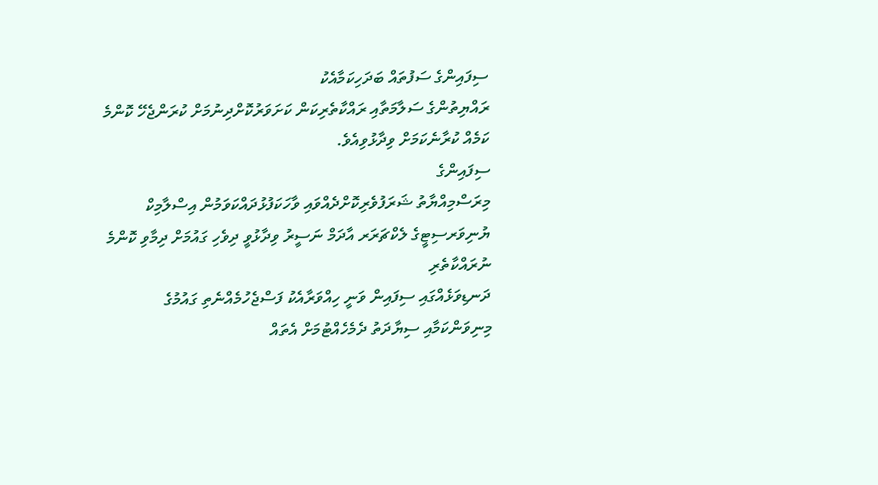ސިފައިންގެ ސަފުތައް ބަދަހިކަމާއެކު
ރައްޔިތުންގެ ސަލާމަތާއި ރައްކާތެރިކަން ކަށަވަރުކޮށްދިނުމަށް ކުރަންޖެހޭ ކޮންމެ
ކަމެއް ކުރާނެކަމަށް ވިދާޅުވިއެވެ.
ސިފައިންގެ
މިރަސްމިއްޔާތު ޝަރަފުވެރިކޮށްދެއްވައި ވާހަކަފުޅުދައްކަވަމުން އިސްލާމިކް
ޔުނިވަރސިޓީގެ ލެކްޗަރަރ އާދަމް ނަސީރު ވިދާޅުވީ ދިވެހި ގައުމަށް ދިމާވި ކޮންމެ ނުރައްކާތެރި
ދަނޑިވަޅެއްގައި ސިފައިން ވަނީ ހިއްވަރާއެކު ފަސްޖެހުމެއްނެތި ގައުމުގެ
މިނިވަންކަމާއި ސިޔާދަތު ދެމެހެއްޓުމަށް އެތައް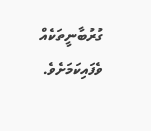ގުރުބާނީތަކެއް ވެފައިކަމަށެވެ.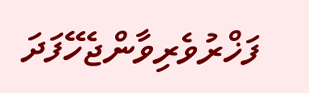ފަޚްރުވެރިވާންޖެހޭފަދަ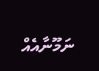ނަމޫނާއެއް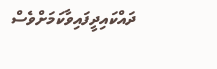ދައްކައިދީފައިވާކަމަށްވެސް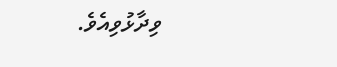ވިދާޅުވިއެވެ.